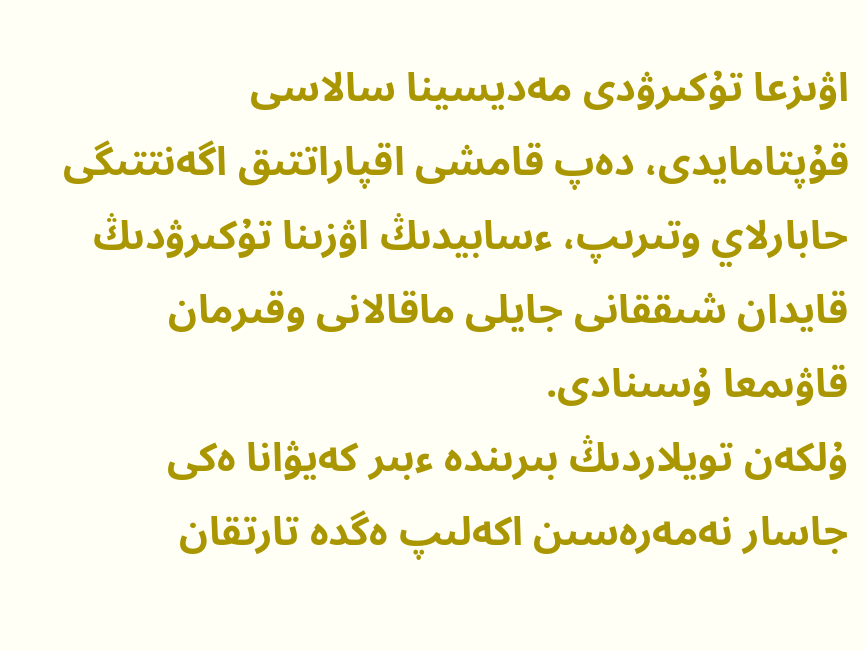اۋىزعا تۇكىرۋدى مەديسينا سالاسى قۇپتامايدى، دەپ قامشى اقپاراتتىق اگەنتتىگى حابارلاي وتىرىپ، ءسابيدىڭ اۋزىنا تۇكىرۋدىڭ قايدان شىققانى جايلى ماقالانى وقىرمان قاۋىمعا ۇسىنادى.
ۇلكەن تويلاردىڭ بىرىندە ءبىر كەيۋانا ەكى جاسار نەمەرەسىن اكەلىپ ەگدە تارتقان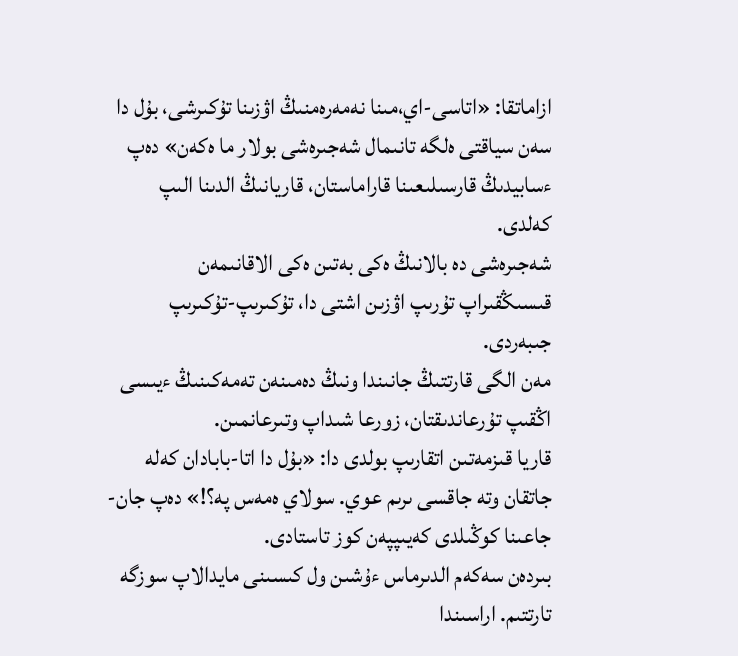ازاماتقا: «اتاسى-اي،مىنا نەمەرەمنىڭ اۋزىنا تۇكىرشى، بۇل دا سەن سياقتى ەلگە تانىمال شەجىرەشى بولار ما ەكەن» دەپ ءسابيدىڭ قارسىلىعىنا قاراماستان، قاريانىڭ الدىنا الىپ كەلدى.
شەجىرەشى دە بالانىڭ ەكى بەتىن ەكى الاقانىمەن قىسىڭقىراپ تۇرىپ اۋزىن اشتى دا، تۇكىرىپ-تۇكىرىپ جىبەردى.
مەن الگى قارتتىڭ جانىندا ونىڭ دەمىنەن تەمەكىنىڭ ءيىسى اڭقىپ تۇرعاندىقتان، زورعا شىداپ وتىرعانمىن.
قاريا قىزمەتىن اتقارىپ بولدى دا: «بۇل دا اتا-بابادان كەلە جاتقان وتە جاقسى ىرىم عوي. سولاي ەمەس پە؟!» دەپ جان-جاعىنا كوڭىلدى كەيىپپەن كوز تاستادى.
بىردەن سەكەم الدىرماس ءۇشىن ول كىسىنى مايدالاپ سوزگە تارتتىم. اراسىندا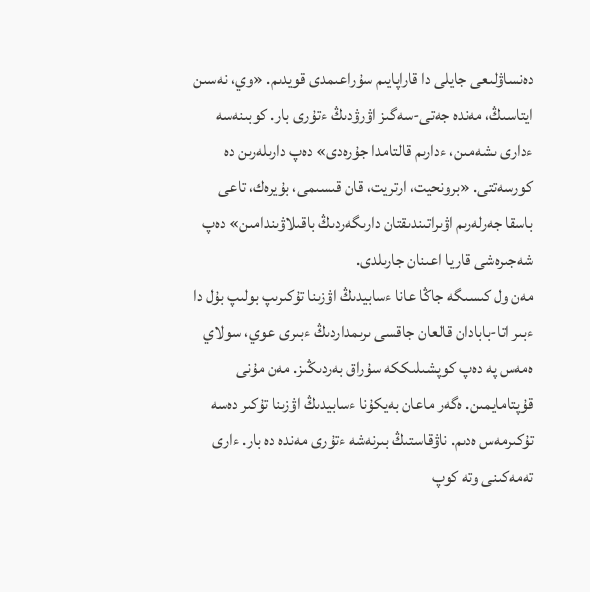دەنساۋلىعى جايلى دا قاراپايىم سۇراعىمدى قويدىم. «وي، نەسىن ايتاسىڭ، مەندە جەتى-سەگىز اۋرۋدىڭ ءتۇرى بار. كوبىنەسە ءدارى ىشەمىن، ءدارىم قالتامدا جۇرەدى» دەپ دارىلەرىن دە كورسەتتى. «برونحيت، ارتريت، قان قىسىمى، بۇيرەك، تاعى باسقا جەرلەرىم اۋىراتىندىقتان دارىگەردىڭ باقىلاۋىندامىن» دەپ شەجىرەشى قاريا اعىنان جارىلدى.
مەن ول كىسىگە جاڭا عانا ءسابيدىڭ اۋزىنا تۇكىرىپ بولىپ بۇل دا ءبىر اتا-بابادان قالعان جاقسى ىرىمداردىڭ ءبىرى عوي، سولاي ەمەس پە دەپ كوپشىلىككە سۇراق بەردىڭىز. مەن مۇنى قۇپتامايمىن. ەگەر ماعان بەيكۇنا ءسابيدىڭ اۋزىنا تۇكىر دەسە تۇكىرمەس ەدىم. ناۋقاستىڭ بىرنەشە ءتۇرى مەندە دە بار. ءارى تەمەكىنى وتە كوپ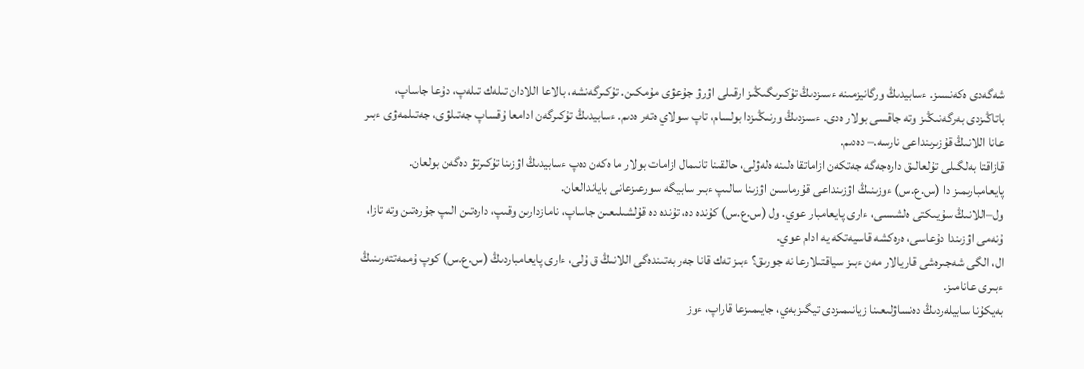شەگەدى ەكەنسىز. ءسابيدىڭ ورگانيزمىنە ءسىزدىڭ تۇكىرىگىڭىز ارقىلى اۋرۋ جۇعۋى مۇمكىن. تۇكىرگەنشە، بالاعا اللادان تىلەك تىلەپ، دۇعا جاساپ، باتاڭىزدى بەرگەنىڭىز وتە جاقسى بولار ەدى. ءسىزدىڭ ورنىڭىزدا بولسام، تاپ سولاي ەتەر ەدىم. ءسابيدىڭ تۇكىرگەن ادامعا ۇقساپ جەتىلۋى، جەتىلمەۋى ءبىر عانا اللانىڭ قۇزىرىنداعى نارسە.– دەدىم.
قازاقتا بەلگىلى تۇلعالىق دارەجەگە جەتكەن ازاماتقا ەلىنە ەلەۋلى، حالقىنا تانىمال ازامات بولار ما ەكەن دەپ ءسابيدىڭ اۋزىنا تۇكىرتۋ دەگەن بولعان.
پايعامبارىمىز دا (س.ع.س) ءوزىنىڭ اۋزىنداعى قۇرماسىن اۋزىنا سالىپ ءبىر سابيگە سورعىزعانى باياندالعان.
ول–اللانىڭ سۇيىكتى ەلشىسى، ءارى پايعامبار عوي. ول (س.ع.س) كۇندە دە، تۇندە دە قۇلشىلىعىن جاساپ، نامازدارىن وقىپ، دارەتىن الىپ جۇرەتىن وتە تازا، ۇنەمى اۋزىندا دۇعاسى، ەرەكشە قاسيەتكە يە ادام عوي.
ال، الگى شەجىرەشى قاريالار مەن ءبىز سياقتىلارعا نە جورىق؟ ءبىز تەك قانا جەر بەتىندەگى اللانىڭ ق ۇلى، ءارى پايعامباردىڭ (س.ع.س) كوپ ۇممەتتەرىنىڭ ءبىرى عانامىز.
بەيكۇنا سابيلەردىڭ دەنساۋلىعىنا زيانىمىزدى تيگىزبەي، جايىمىزعا قاراپ، ءوز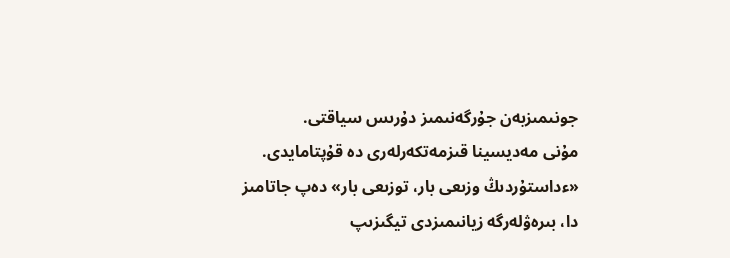جونىمىزبەن جۇرگەنىمىز دۇرىس سياقتى.
مۇنى مەديسينا قىزمەتكەرلەرى دە قۇپتامايدى. «ءداستۇردىڭ وزىعى بار، توزىعى بار» دەپ جاتامىز دا، بىرەۋلەرگە زيانىمىزدى تيگىزىپ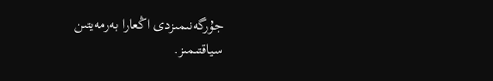جۇرگەنىمىزدى اڭعارا بەرمەيتىن سياقتىمىز.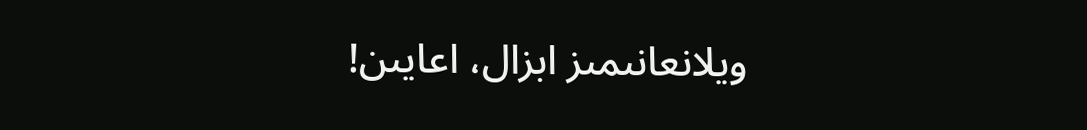ويلانعانىمىز ابزال، اعايىن!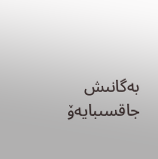بەگانىش جاقسىبايەۆ